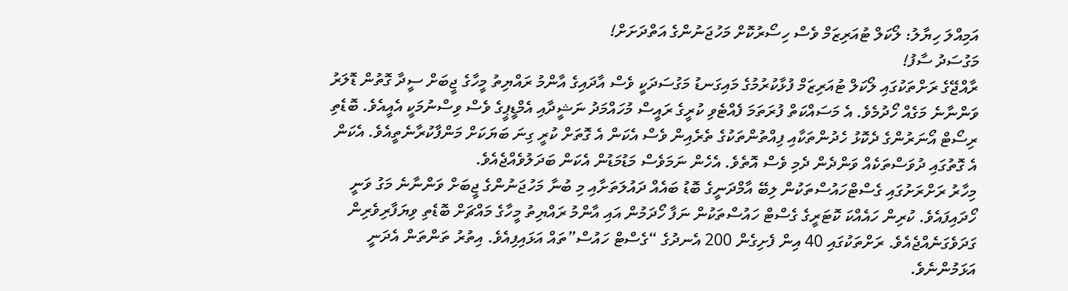އަމިއްލަ ހިޔާލު: ލޯކަލް ޓުއަރިޒަމް ވެސް ހިސޯރުކޮށް މަހުޖަނުންގެ އަތްދަށަށް!
މަގުސަދު ސާފު!
ރާއްޖޭގެ ރަށްތަކުގައި ލޯކަލް ޓުއަރިޒަމް ފުޅާކުރުމުގެ މައިގަނޑު މަގުސަދަކީ ވެސް އާދައިގެ އާންމު ރައްޔިތު މީހާގެ ޖީބަށް ސީދާ ގޮތުން ޑޮލަރު ވަންނާނެ މަގެއް ހޯދުމެވެ. އެ މަސައްކަތް ފުރަތަމަ ފެއްޓެވި ކުރީގެ ރައީސް މުހައްމަދު ނަޝީދާއި އެމްޑީޕީގެ ވެސް ވިސްނުމަކީ އެއީއެވެ. ބޮޑެތި ރިސޯޓް އޯނަރުންގެ ދެކޮޅު ހެދުންތަކާއި ފިއްތުންތަކުގެ ތެރެއިން ވެސް އެކަން އެ ގޮތަށް ކުރީ ގިނަ ބަޔަކަށް މަންފާކުރާނެތީއެވެ. އެކަން އެ ގޮތުގައި ދުވަސްތަކެއް ވަންދެން ދެމި ވެސް އޮތެވެ. އެހެން ނަމަވެސް މަޑުމަޑުން އެކަން ބަދަލުވެއްޖެއެވެ.
މިހާރު ރަށްރަށުގައި ގެސްޓްހައުސްތަކުން ލިބޭ އާމްދަނީގެ ބޮޑު ބައެއް ދައުލަތަށާއި މި ބުނާ މަހުޖަނުންގެ ޖީބަށް ވަންނާނެ މަގު ވަނީ ހޯދައިފައެވެ. ކުރިން ހައެއްކަ ކޮޓަރީގެ ގެސްޓް ހައުސްތަކުން ނަފާ ހޯދަމުން އައި އާންމު ރައްޔިތު މީހާގެ މައްޗަށް ބޮޑެތި ވިޔަފާރިވެރިން ގަދަވެގަނެއްޖެއެވެ. ރަށްތަކުގައި 40 އިން ފެށިގެން 200 އެނދުގެ “ގެސްޓް ހައުސް”ތައް އަޅައިފިއެވެ. އިތުރު ތަންތަން އެދަނީ އަޅަމުންނެވެ.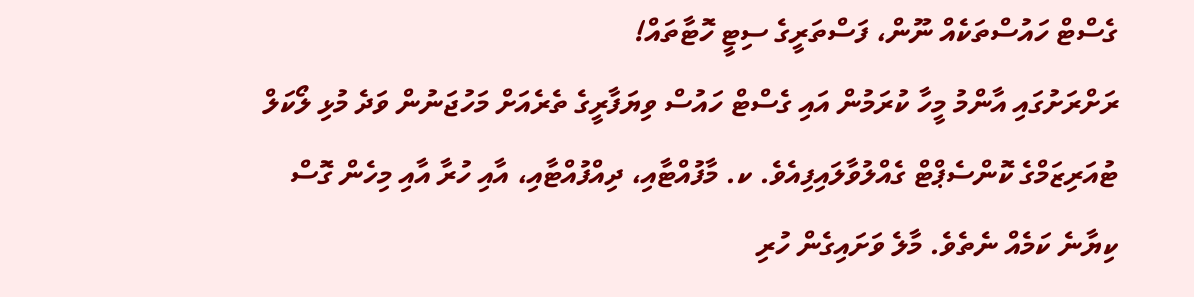ގެސްޓް ހައުސްތަކެއް ނޫން، ފަސްތަރީގެ ސިޓީ ހޮޓާތައް!
ރަށްރަށުގައި އާންމު މީހާ ކުރަމުން އައި ގެސްޓް ހައުސް ވިޔަފާރީގެ ތެރެއަށް މަހުޖަނުން ވަދެ މުޅި ލޯކަލް ޓުއަރިޒަމްގެ ކޮންސެޕްޓް ގެއްލުވާލައިފިއެވެ. ކ. މާފުއްޓާއި، ދިއްފުއްޓާއި، އާއި ހުރާ އާއި މިހެން ގޮސް ކިޔާނެ ކަމެއް ނެތެވެ. މާލެ ވަށައިގެން ހުރި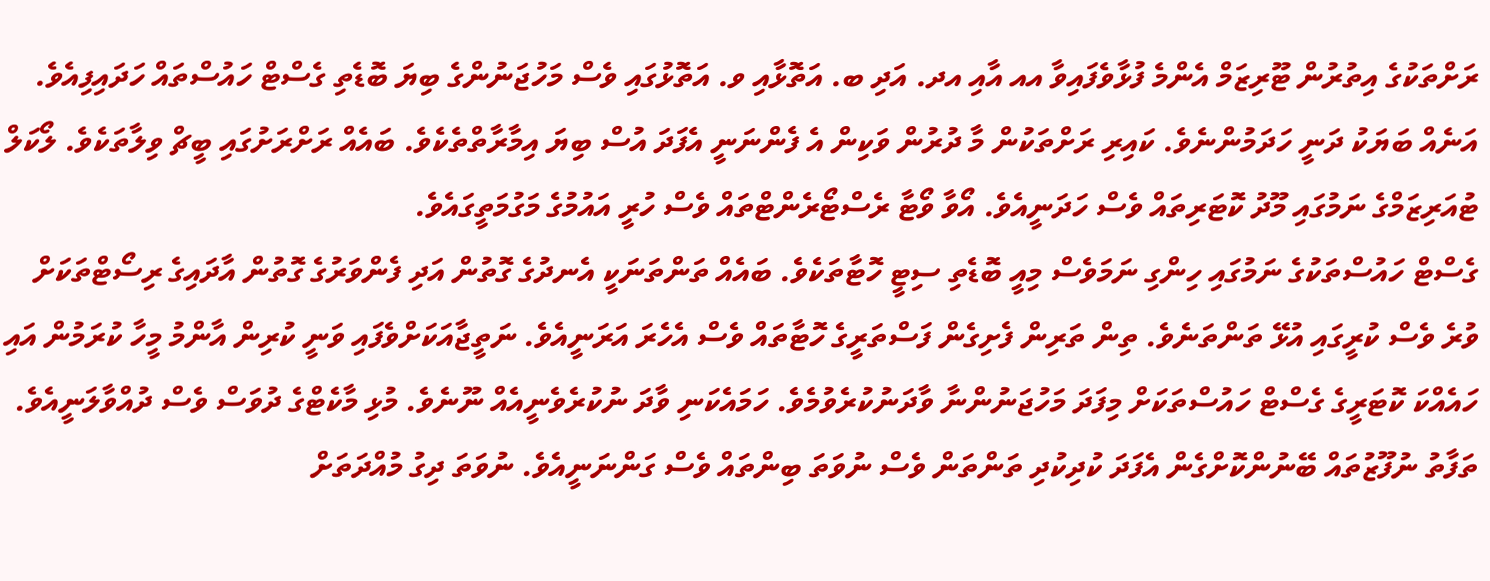ރަށްތަކުގެ އިތުރުން ޓޫރިޒަމް އެންމެ ފުޅާވެފައިވާ އއ އާއި އދ. އަދި ބ. އަތޮޅާއި ވ. އަތޮޅުގައި ވެސް މަހުޖަނުންގެ ބިޔަ ބޮޑެތި ގެސްޓް ހައުސްތައް ހަދައިފިއެވެ. އަނެއް ބަޔަކު ދަނީ ހަދަމުންނެވެ. ކައިރި ރަށްތަކުން މާ ދުރުން ވަކިން އެ ފެންނަނީ އެފަދަ އުސް ބިޔަ އިމާރާތްތެކެވެ. ބައެއް ރަށްރަށުގައި ބީޗް ވިލާތަކެވެ. ލޯކަލް ޓުއަރިޒަމްގެ ނަމުގައި މޫދު ކޮޓަރިތައް ވެސް ހަދަނީއެވެ. އޯވާ ވޯޓާ ރެސްޓޯރެންޓްތައް ވެސް ހުރީ އައުމުގެ މަގުމަތީގައެވެ.
ގެސްޓް ހައުސްތަކުގެ ނަމުގައި ހިންގި ނަމަވެސް މިއީ ބޮޑެތި ސިޓީ ހޮޓާތަކެވެ. ބައެއް ތަންތަނަކީ އެނދުގެ ގޮތުން އަދި ފެންވަރުގެ ގޮތުން އާދައިގެ ރިސޯޓްތަކަށް ވުރެ ވެސް ކުރީގައި އުޅޭ ތަންތަނެވެ. ތިން ތަރިން ފެށިގެން ފަސްތަރީގެ ހޮޓާތައް ވެސް އެހެރަ އަރަނީއެވެ. ނަތީޖާއަކަށްވެފައި ވަނީ ކުރިން އާންމު މީހާ ކުރަމުން އައި ހައެއްކަ ކޮޓަރީގެ ގެސްޓް ހައުސްތަކަށް މިފަދަ މަހުޖަނުންނާ ވާދަނުކުރެވުމެވެ. ހަމައެކަނި ވާދަ ނުކުރެވެނީއެއް ނޫނެވެ. މުޅި މާކެޓްގެ ދުވަސް ވެސް ދުއްވާލަނީއެވެ. ތަފާތު ނުފޫޒުތައް ބޭނުންކޮށްގެން އެފަދަ ކުދިކުދި ތަންތަން ވެސް ނުވަތަ ބިންތައް ވެސް ގަންނަނީއެވެ. ނުވަތަ ދިގު މުއްދަތަށް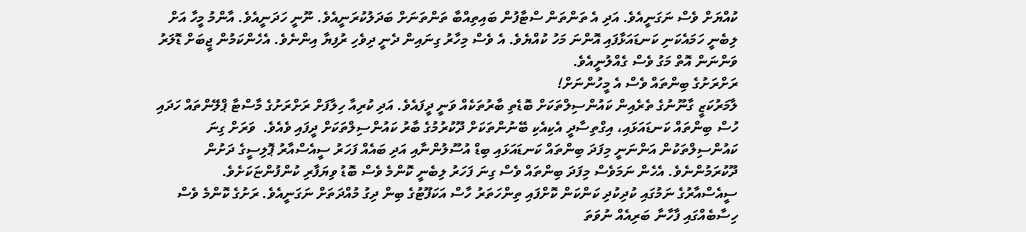ކުއްޔަށް ވެސް ނަގަނީއެވެ. އަދި އެ ތަންތަން ސްޓާފުން ބައިތިއްބާ ތަންތަނަށް ބަދަލުކުރަނީއެވެ. ނޫނީ ހަދަނީއެވެ. އާންމު މީހާ އަށް ލިބެނީ ހަމައެކަނި ކަނޑައަޅާފައި އޮންނަ މަހު ކުއްޔެވެ. އެ ވެސް މިހާރު ގިނައިން ދެނީ ދިވެހި ރުފިޔާ އިންނެވެ. އެހެންކަމުން ޖީބަށް ޑޮލަރު ވަންނަން އޮތް މަގު ވެސް ގެއްލުނީއެވެ.
ރަށްރަށުގެ ބިންތައް ވެސް އެ މީހުންނަށް!
ލާމަރުކަޒީ ގާނޫނުގެ ތެރެއިން ކައުންސިލްތަކަށް ބޮޑެތި ބާރުތަކެއް ވަނީ ދީފައެވެ. އަދި ކުރިއާ ހިލާފަށް ރަށްރަށުގެ މާސްޓާ ޕްލޭންތައް ހަދައި ހުސް ބިންތައް ކަނޑައަޅައި، އިގްތިސާދީ އެކިއެކި ބޭނުންތަކަށް ދޫކުރުމުގެ ބާރު ކައުންސިލްތަކަށް ދީފައި ވެއެވެ.  ވަރަށް ގިނަ ކައުންސިލްތަކުން އަންނަނީ މިފަދަ ބިންތައް ކަނޑައަޅައި ބިޑް އުސޫލުންނާއި އަދި ބައެއް ފަހަރު ސީއެސްއާރު ޕޮލިސީގެ ދަށުން ދޫކުރަމުންނެވެ. އެހެން ނަމަވެސް މިފަދަ ބިންތައް ވެސް ގިނަ ފަހަރު ލިބެނީ ކޮންމެ ވެސް ބޮޑު ވިޔަފާރި ކުންފުންޏަކަށެވެ.
ސީއެސްއާރުގެ ނަމުގައި ކުދިކުދި ކަންކަން ކޮށްފައި ތިންހަތަރު ހާސް އަކަފޫޓުގެ ބިން ދިގު މުއްދަތަށް ނަގަނީއެވެ. ރަށުގެ ކޮންމެ ވެސް ހިސާބެއްގައި ފާހާނާ ބަރިއެއް ނުވަތަ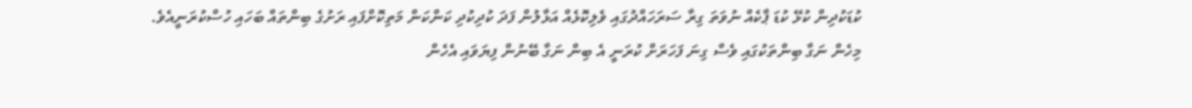ކުޑަކުދިން ކުޅޭ ކުޑަ ޕާކެއް ނުވަތަ ގިރާ ސަރަހައްދުގައި ވެލިކޮޅެއް އަޅާލުން ފަދަ ކުދިކުދި ކަންކަން މަތިކޮށްފައި ރަށުގެ ބިންތައް ބަހައި ހުސްކުރަނީއެވެ.
މިހެން ނަގާ ބިންތަކުގައި ވެސް ގިނަ ފަހަރަށް ކުރަނީ އެ ބިން ނަގާ ބޭނުން ފިޔަވައި އެހެން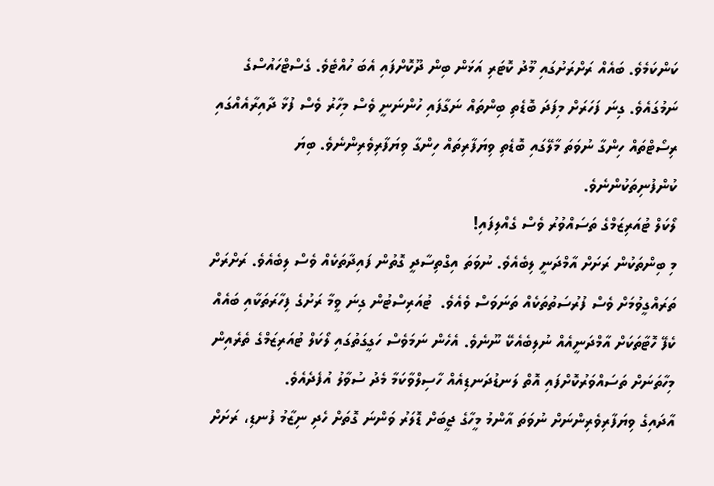ކަންކަމެވެ. ބައެއް ރަށްރަށުގައި މޫދު ކޮޓަރި އަޅަން ބިން ދޫކޮށްފައި އެބަ ހުއްޓެވެ. ގެސްޓްހައުސްގެ ނަމުގައެވެ. ގިނަ ފަހަރަށް މިފަދަ ބޮޑެތި ބިންތައް ނަގާފައި ހުންނަނީ ވެސް މިހާރު ވެސް ފުޅާ ދާއިރާއެއްގައި ރިސޯޓްތައް ހިންގާ ނުވަތަ މާލޭގައި ބޮޑެތި ވިޔަފާރިތައް ހިންގާ ވިޔަފާރިވެރިންނެވެ. ބިޔަ ކުންފުނިތަކުންނެވެ.
ލޯކަލް ޓުއަރިޒަމްގެ ތަސައްވުރު ވެސް ގެއްލިފައި!
މި ބިންތަކުން ރަށަށް އާމްދަނީ ލިބެއެވެ. ނުވަތަ އިގްތިސާދީ ގޮތުން ފައިދާތަކެއް ވެސް ލިބެއެވެ. ރަށްރަށް ތަރައްގީވުމަށް ވެސް ފުރުސަތުތަކެއް ތަނަވަސް ވެއެވެ.  ޓުއަރިސްޓުން ގިނަ ވީމާ ރަށުގެ ފިހާރަތަކާއި ބައެއް ކެފޭ ހޮޓާތަކަށް އާމްދަނީއެއް ނުލިބެއެކޭ ނޫނެވެ. އެހެން ނަމަވެސް ހަގީގަތުގައި ލޯކަލް ޓުއަރިޒަމްގެ ތެރެއިން މިހާތަނަށް ތަސައްވަރުކޮށްފައި އޮތް ލަނޑުދަނޑިއެއް ހާސިލްވާކަމާ މެދު ސުވާލު އުފެދެއެވެ.
އާދައިގެ ވިޔަފާރިވެރިންނަށް ނުވަތަ އާންމު މީހާގެ ޖީބަށް ޑޮލަރު ވަންނަ ގޮތަށް ހެދި ނިޒާމު ފުނޑި، ރަށަށް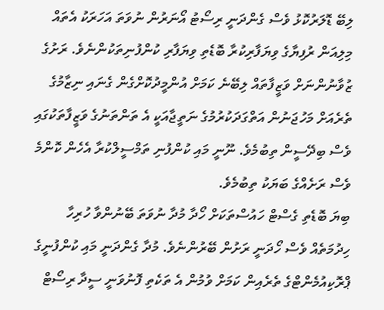ލިބޭ ޑޮލަރުކޮޅު ވެސް ގެންދަނީ ރިސޯޓު އޯނަރުން ނުވަތަ އަހަރަކު އެތައް މިލިއަން ރުފިޔާގެ ވިޔަފާރިކުރާ ބޮޑެތި ވިޔަފާރި ކުންފުނިތަކުންނެވެ. ރަށުގެ ޒުވާނުންނަށް ވަޒީފާތައް ލިބޭނެ ކަމަށް އުންމީދުކޮށްގެން ގެނައި ނިޒާމުގެ ތެރެއަށް މަހުޖަނުން އަތްގަދަކުރުމުގެ ނަތީޖާއަކީ އެ ތަންތަނުގެ ވަޒީފާތަކުގައި ވެސް ބިދޭސީން ތިބުމެވެ. ނޫނީ މައި ކުންފުނި ތަމްސީލްކުރާ އެހެން ކޮންމެ ވެސް ރަށެއްގެ ބަޔަކު ތިބުމެވެ.
ބިޔަ ބޮޑެތި ގެސްޓް ހައުސްތަކަށް ހޯދާ މުދާ ނުވަތަ ބޭނުންވާ ހުރިހާ ހިދުމަތެއް ވެސް ހޯދަނީ ރަށުން ބޭރުންނެވެ. މުދާ ގެންދަނީ މައި ކުންފުނީގެ ޕްރޮކިއުމެންޓްގެ ތެރެއިން ކަމަށް ވުމުން އެ ތަކެތި ފޮނުވަނީ ސީދާ ރިސޯޓް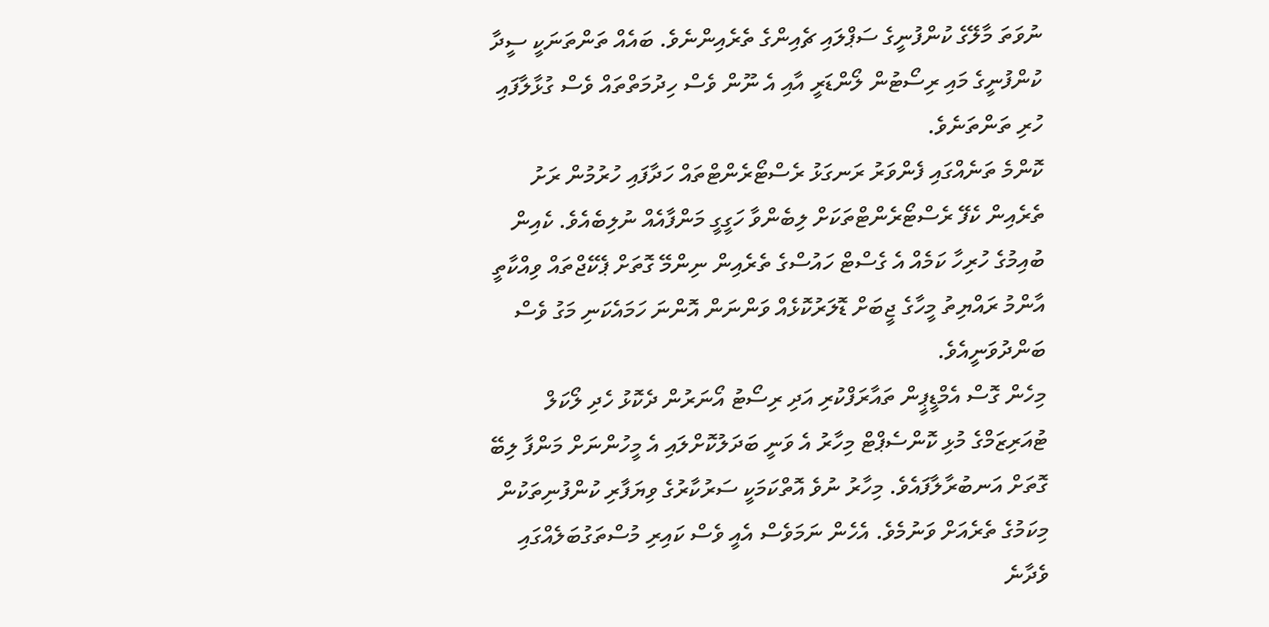ނުވަތަ މާލޭގެ ކުންފުނީގެ ސަޕްލައި ޗެއިންގެ ތެރެއިންނެވެ. ބައެއް ތަންތަނަކީ ސީދާ ކުންފުނީގެ މައި ރިސޯޓުން ލޯންޑަރީ އާއި އެ ނޫން ވެސް ހިދުމަތްތައް ވެސް ގުޅާލާފައި ހުރި ތަންތަނެވެ.
ކޮންމެ ތަނެއްގައި ފެންވަރު ރަނގަޅު ރެސްޓޯރެންޓްތައް ހަދާފައި ހުރުމުން ރަށު ތެރެއިން ކެފޭ ރެސްޓޯރެންޓްތަކަށް ލިބެންވާ ހަގީގީ މަންފާއެއް ނުލިބެއެވެ. ކެއިން ބުއިމުގެ ހުރިހާ ކަމެއް އެ ގެސްޓް ހައުސްގެ ތެރެއިން ނިންމޭ ގޮތަށް ޕެކޭޖްތައް ވިއްކާތީ އާންމު ރައްޔިތު މީހާގެ ޖީބަށް ޑޮލަރުކޮޅެއް ވަންނަން އޮންނަ ހަމައެކަނި މަގު ވެސް ބަންދުވަނީއެވެ.
މިހެން ގޮސް އެމްޑީޕީން ތައާރަފްކުރި އަދި ރިސޯޓު އޯނަރުން ދެކޮޅު ހެދި ލޯކަލް ޓުއަރިޒަމްގެ މުޅި ކޮންސެޕްޓް މިހާރު އެ ވަނީ ބަދަލުކޮށްލައި އެ މީހުންނަށް މަންފާ ލިބޭ ގޮތަށް އަނބުރާލާފައެވެ. މިހާރު ނުވެ އޮތްކަމަކީ ސަރުކާރުގެ ވިޔަފާރި ކުންފުނިތަކުން މިކަމުގެ ތެރެއަށް ވަނުމެވެ. އެހެން ނަމަވެސް އެއީ ވެސް ކައިރި މުސްތަގުބަލެއްގައި ވެދާނެ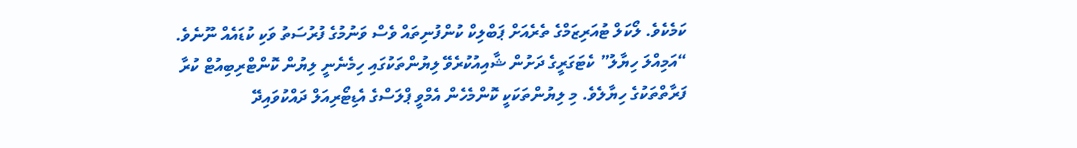ކަމެކެވެ. ލޯކަލް ޓުއަރިޒަމްގެ ތެރެއަށް ޕަބްލިކް ކުންފުނިތައް ވެސް ވަނުމުގެ ފުރުސަތު ވަކި ކުޑައެއް ނޫނެވެ.
“އަމިއްލަ ހިޔާލު” ކެޓަގަރީގެ ދަށުން ޝާއިއުކުރެވޭ ލިޔުންތަކުގައި ހިމެނެނީ ލިޔުން ކޮންޓްރިބިއުޓް ކުރާ ފަރާތްތަކުގެ ހިޔާލެވެ. މި ލިޔުންތަކަކީ ކޮންމެހެން އެމްވީ ޕްލަސްގެ އެޑިޓޯރިއަލް ދައްކުވައިދޭ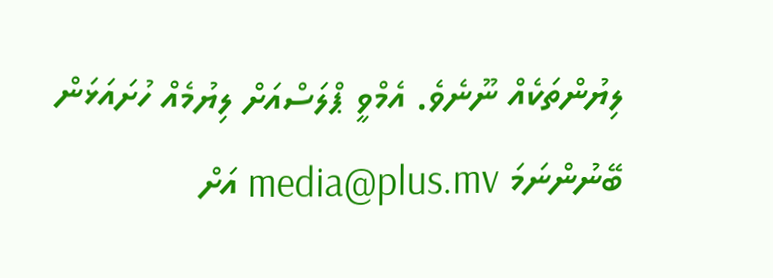ލިޔުންތަކެއް ނޫނެވެ. އެމްވީ ޕްލަސްއަށް ލިޔުމެއް ހުށައަޅަން ބޭނުންނަމަ media@plus.mv އަށް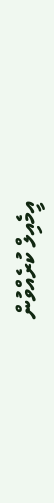އީމެއިލް ކުރެއްވުން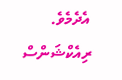އެދެމެވެ.
ރިއެކްޝަންސް